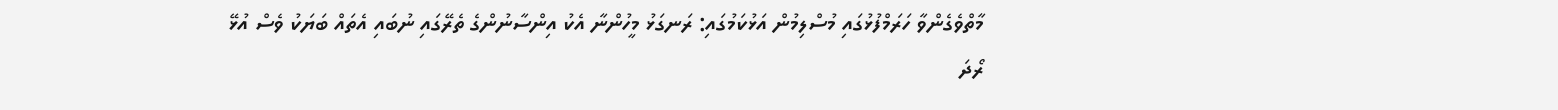މާތްވެގެންވާ ހަރަމްފުޅުގައި މުސްލިމުން އަޅުކަމުގައި: ރަނގަޅު މީހުންނާ އެކު އިންސާނުންގެ ތެރޭގައި ނުބައި އެތައް ބަޔަކު ވެސް އުޅޭ
ރޯދަ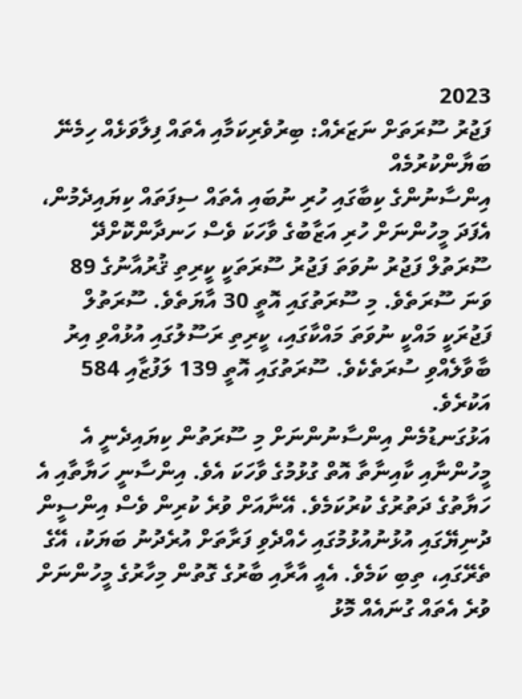2023
ފަޖުރު ސޫރަތަށް ނަޒަރެއް: ބިރުވެރިކަމާއި އެތައް ފިލާވަޅެއް ހިމެނޭ ބަޔާންކުރުމެއް
އިންސާނުންގެ ކިބާގައި ހުރި ނުބައި އެތައް ސިފަތައް ކިޔައިދެމުން، އެފަދަ މީހުންނަށް ހުރި އަޒާބުގެ ވާހަކަ ވެސް ހަނދާންކޮށްދޭ
ސޫރަތުލް ފަޖުރު ނުވަތަ ފަޖުރު ސޫރަތަކީ ކީރިތި ޤުރުއާނުގެ 89 ވަނަ ސޫރަތެވެ. މި ސޫރަތުގައި އޮތީ 30 އާޔަތެވެ. ސޫރަތުލް ފަޖުރަކީ މައްކީ ނުވަތަ މައްކާގައި، ކީރިތި ރަސޫލުގައި އުޅުއްވި އިރު ބާވާލެއްވި ސުރަތެކެވެ. ސޫރަތުގައި އޮތީ 139 ލަފުޒާއި 584 އަކުރެވެ.
އަޅުގަނޑުމެން އިންސާނުންނަށް މި ސޫރަތުން ކިޔައިދެނީ އެ މީހުންނާއި ކާއިނާތާ އޮތް ގުޅުމުގެ ވާހަކަ އެވެ. އިންސާނީ ހަޔާތާއި އެ ހަޔާތުގެ ދަތުރުގެ ކުރުކަމެވެ. އޭނާއަށް ވުރެ ކުރިން ވެސް އިންސީން ދުނިޔޭގައި އުޅުނުއުޅުމުގައި ހެއްދެވި ފަރާތަށް އުރެދުނު ބަޔަކު، އޭގެ ތެރޭގައި، ތިބި ކަމެވެ. އެއީ އާރާއި ބާރުގެ ގޮތުން މިހާރުގެ މީހުންނަށް ވުރެ އެތައް ގުނައެއް މޮޅު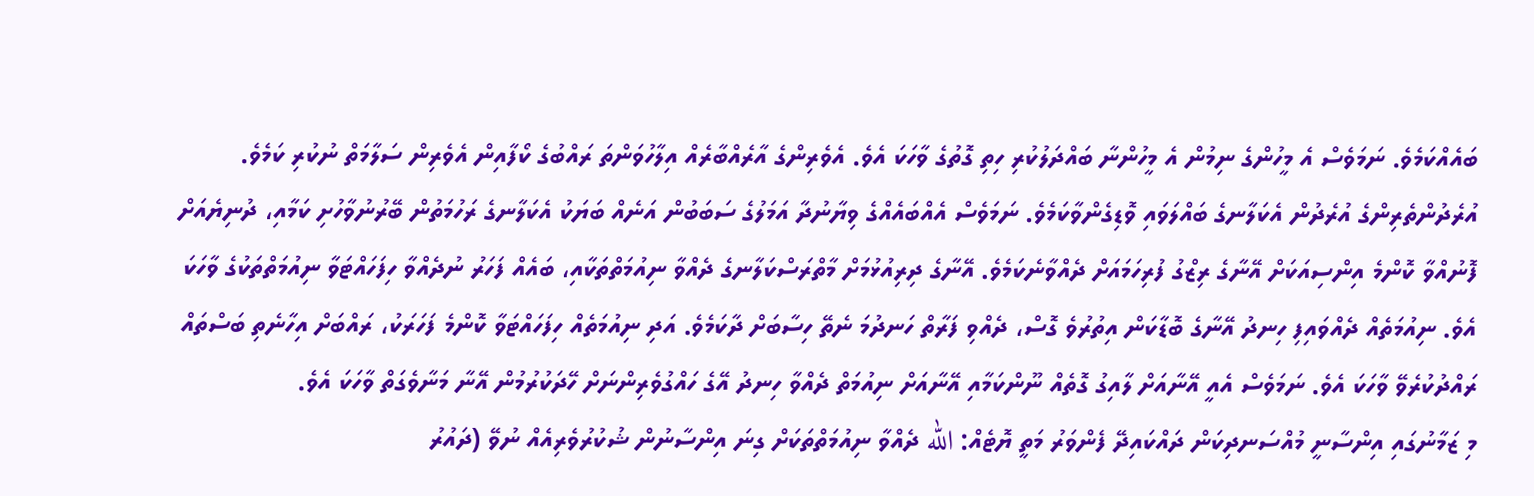ބައެއްކަމެވެ. ނަމަވެސް އެ މީހުންގެ ނިމުން އެ މީހުންނާ ބައްދަލުކުރި ހިތި ގޮތުގެ ވާހަކަ އެވެ. އެވެރިންގެ އާރެއްބާރެއް އިލާހުވަންތަ ރައްބުގެ ކޯފާއިން އެވެރިން ސަލާމަތް ނުކުރި ކަމެވެ.
އުރެދުންތެރިންގެ އުރެދުން އެކަލާނގެ ބައްލަވައި ވޮޑިގެންވާކަމެވެ. ނަމަވެސް އެއްބައެއްގެ ވިޔާނުދާ އަމަލުގެ ސަބަބުން އަނެއް ބަޔަކު އެކަލާނގެ ރަހުމަތުން ބޭރުނުވާހުށި ކަމާއި، ދުނިޔެއަށް ފޮނުއްވާ ކޮންމެ އިންސިއަކަށް އޭނާގެ ރިޒްގު ފުރިހަމައަށް ދެއްވާނެކަމެވެ. އޭނާގެ ދިރިއުޅުމަށް މާތްރަސްކަލާނގެ ދެއްވާ ނިއުމަތްތަކާއި، ބައެއް ފަހަރު ނުދެއްވާ ހިފަހައްޓަވާ ނިއުމަތްތަކުގެ ވާހަކަ އެވެ. ނިއުމަތެއް ދެއްވައިފި ހިނދު އޭނާގެ ބޮޑާކަން އިތުރުވެ ގޮސް، ދެއްވި ފަރާތް ހަނދުމަ ނެތޭ ހިސާބަށް ދާކަމެވެ. އަދި ނިއުމަތެއް ހިފަހައްޓަވާ ކޮންމެ ފަހަރަކު، ރައްބަށް އިހާނެތި ބަސްތައް ރައްދުކުރެވޭ ވާހަކަ އެވެ. ނަމަވެސް އެއީ އޭނާއަށް ލާއިގު ގޮތެއް ނޫންކަމާއި އޭނާއަށް ނިއުމަތް ދެއްވާ ހިނދު އޭގެ ހައްގުވެރިންނަށް ހޭދަކުރުމުން އޭނާ މަނާވެގަތް ވާހަކަ އެވެ.
މި ޒަމާނުގައި އިންސާނީ މުއްސަނދިކަން ދައްކައިދޭ ފެންވަރު މަތީ ޔޮޓެއް: الله ދެއްވާ ނިއުމަތްތަކަށް ގިނަ އިންސާނުން ޝުކުރުވެރިއެއް ނުވޭ (ދައުރު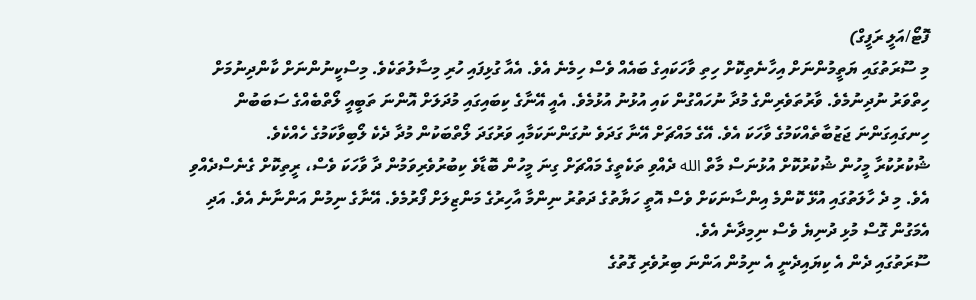ފޮޓޯ/އަލީ ރަފީގް)
މި ސޫރަތުގައި ޔަތީމުންނަށް އިހާނެތިކޮށް ހިތި ވާހަކައިގެ ބައެއް ވެސް ހިމެނެ އެވެ. އެއާ ގުޅިފައި ހުރި މިސާލުތަކެވެ. މިސްކީނުންނަށް ކާންދިނުމަށް ހިތްވަރު ނުދިނުމެވެ. ވާރުތަވެރިންގެ މުދާ ނުހައްގުން ކައި އުޅުނު އުޅުމެވެ. އެއީ އޭނާގެ ކިބައިގައި މުދަލަށް އޮންނަ ތަބީއީ ލޯތްބެއްގެ ސަބަބުން ހިނގައިގަންނަ ޖަޒުބާތެއްކަމުގެ ވާހަކަ އެވެ. އޭގެ މައްޗަށް އޭނާ ގަދަވެ ނުގަންނަކަމާއި ވަރުގަދަ ލޯތްބަކުން މުދާ ދެކެ ލޯބިވާކަމުގެ ހެއްކެވެ.
ޝުކުރުކުރާ މީހުން ޝުކުރުކޮށް އުޅުނަސް މާތް الله ދެއްވި ތަކެތީގެ މައްޗަށް ގިނަ މީހުން ބޮޑާވެ ކިބުރުވެރިވަމުން ދާ ވާހަކަ ވެސް، ރީތިކޮށް ގެނެސްދެއްވި އެވެ. މި ދެ ހާލަތުގައި އުޅޭ ކޮންމެ އިންސާނަކަށް ވެސް އޮތީ ހަޔާތުގެ ދަތުރު ނިންމާ އާހިރުގެ މަންޒިލަށް ފޯރުމެވެ. އޭނާގެ ނިމުން އަންނާނެ އެވެ. އަދި އެމަގުން ގޮސް މުޅި ދުނިޔެ ވެސް ނިމިދާނެ އެވެ.
ސޫރަތުގައި ދެން އެ ކިޔައިދެނީ އެ ނިމުން އަންނަ ބިރުވެރި ގޮތުގެ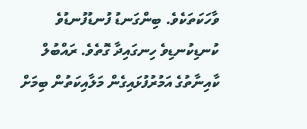ވާހަކަތަކެވެ. ބިންގަނޑު ފުނޑުފުނޑުވެ ކުނޑިކުނޑިވެ ހިނގައިދާ ގޮތެވެ. ރައްބުލް ކާއިނާތުގެ އަމުރުފުޅައިގެން މަލާއިކަތުން ބިމަށް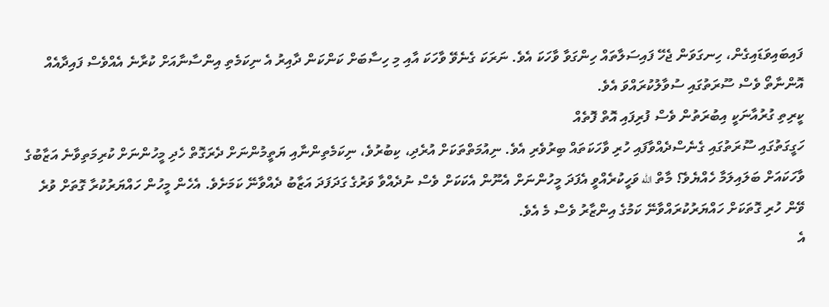ފައިބައިވަޑައިގެން، ހިނގަވަން ޖެހޭ ފައިސަލާތައް ހިންގަވާ ވާހަކަ އެވެ. ނަރަކަ ގެނެވޭ ވާހަކަ އާއި މި ހިސާބަށް ކަންކަން ދާއިރު އެ ނިކަމެތި އިންސާނާއަށް ކުރާނެ އެއްވެސް ފައިދާއެއް އޮންނާތޯ ވެސް ސޫރަތުގައި ސުވާލުކުރައްވަ އެވެ.
ކީރިތި ގުރުއާނަކީ އިބުރަތުން ވެސް ފުރިފައި އޮތް ފޮތެއް
ހަގީގަތުގައި ސޫރަތުގައި ގެނެސްދެއްވާފައި ހުރި ވާހަކަތައް ބިރުވެރި އެވެ. ނިއުމަތްތަކަށް އުރެދި، ކިބުރުވެ، ނިކަމެތިންނާއި ޔަތީމުންނަށް ދެރަގޮތް ހެދި މީހުންނަށް ކުރިމަތިވާނެ އަޒާބުގެ ވާހަކައަށް ބަލައިލަމާ ހެއްޔެވެ؟ މާތް الله ވަހީކުރެއްވީ އެފަދަ މީހުންނަށް އެނޫން އެކަކަށް ވެސް ނުދެއްވާ ވަރުގެ ގަދަފަދަ އަޒާބު ދެއްވާނޭ ކަމަށެވެ. އެހެން މީހުން ހައްޔަރުކުރާ ގޮތަށް ވުރެ ވޭން ހުރި ގޮތަކަށް ހައްޔަރުކުރައްވާނޭ ކަމުގެ އިންޒާރު ވެސް މެ އެވެ.
އެ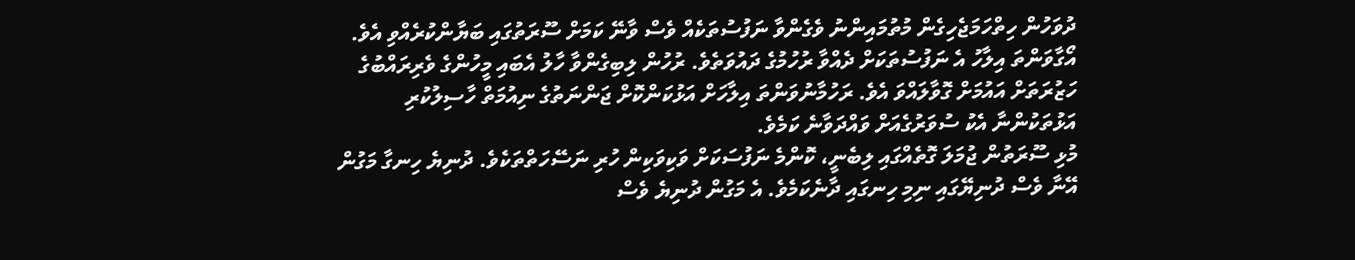ދުވަހުން ހިތްހަމަޖެހިގެން މުތުމައިންނު ވެގެންވާ ނަފުސުތަކެއް ވެސް ވާނޭ ކަމަށް ސޫރަތުގައި ބަޔާންކުރެއްވި އެވެ. އޯގާވަންތަ އިލާހު އެ ނަފުސުތަކަށް ދެއްވާ ރުހުމުގެ ދައުވަތެވެ. ރުހުން ލިބިގެންވާ ހާލު އެބައި މީހުންގެ ވެރިރައްބުގެ ހަޒުރަތަށް އައުމަށް ގޮވާލައްވަ އެވެ. ރަހުމާނުވަންތަ އިލާހަށް އަޅުކަންކޮށް ޖަންނަތުގެ ނިއުމަތް ހާސިލުކުރި އަޅުތަކުންނާ އެކު ސުވަރުގެއަށް ވައްދަވާނެ ކަމެވެ.
މުޅި ސޫރަތުން ޖުމަލަ ގޮތެއްގައި ލިބެނީ، ކޮންމެ ނަފުސަކަށް ވަކިވަކިން ހުރި ނަސޭހަތްތަކެވެ. ދުނިޔެ ހިނގާ މަގުން އޭނާ ވެސް ދުނިޔޭގައި ނިމި ހިނގައި ދާނެކަމެވެ. އެ މަގުން ދުނިޔެ ވެސް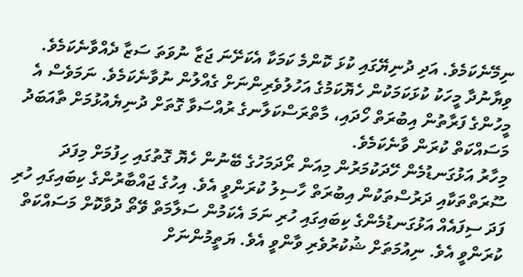ނިމޭނެކަމެވެ. އަދި ދުނިޔޭގައި ކުޅަ ކޮންމެ ކަމަކާ އެކަށޭނަ ޖަޒާ ނުވަތަ ސަޒާ ދެއްވާނެކަމެވެ. ވިޔާނުދާ މީހަކު ކުޅަކަމަކުން ހެޔޮކަމުގެ އަހުލުވެރިންނަށް ގެއްލުން ނުވާނެކަމެވެ. ނަމަވެސް އެ މީހުންގެ ފަރާތުން އިބުރަތް ހޯދައި، މާތްރަސްކަލާނގެ ރުއްސަވާ ގޮތަށް ދުނިޔެއުޅުމަށް ތާއަބަދު މަސައްކަތް ކުރަން ވާނެކަމެވެ.
މިހާރު އަޅުގަނޑުމެން ހޭދަކުމަރުން މިއަން ރޯދަމަހުގެ ބޭނުން ހެޔޮ ގޮތުގައި ހިފުމަށް މިފަދަ ސޫރަތްތަކާއި ދަރުސްތަކުން އިބުރަތް ހާސިލު ކުރަންވީ އެވެ. އިހުގެ ޖައްބާރުންގެ ކިބައިގައި ހުރި ފަދަ ސިފައެއް އަޅުގަނޑުމެންގެ ކިބައިގައި ހުރި ނަމަ އެކަމުން ސަލާމަތް ވޭތޯ ދުވާކޮށް މަސައްކަތް ކުރަންވީ އެވެ. ނިއުމަތަށް ޝުކުރުވެރި ވާންވީ އެވެ. ޔަތީމުންނަށް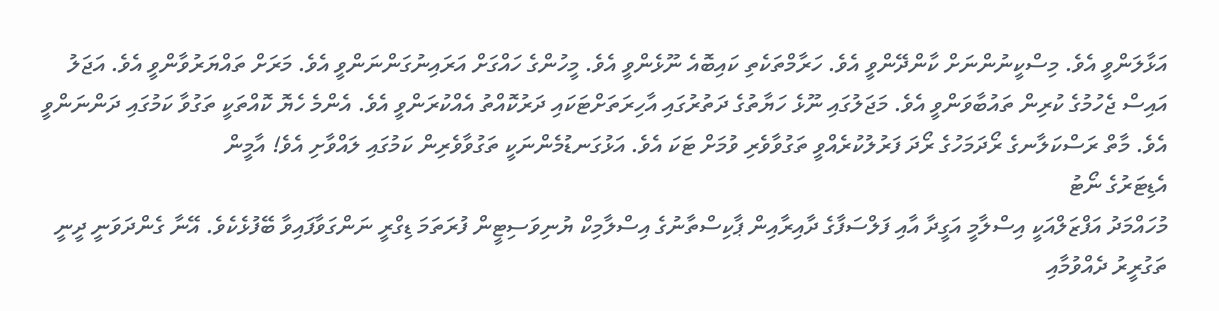އަޅާލަންވީ އެވެ. މިސްކީނުންނަށް ކާންދޭންވީ އެވެ. ހަރާމްތަކެތި ކައިބޮއެ ނޫޅެންވީ އެވެ. މީހުންގެ ހައްގަށް އަރައިނުގަންނަންވީ އެވެ. މަރަށް ތައްޔަރުވާންވީ އެވެ. އަޖަލު އައިސް ޖެހުމުގެ ކުރިން ތައުބާވަންވީ އެވެ. މަޖަލުގައި ނޫޅެ ހަޔާތުގެ ދަތުރުގައި އާހިރަތަށްޓަކައި ދަރުކޮއްތު އެއްކުރަންވީ އެވެ. އެންމެ ހެޔޮ ކޮއްތަކީ ތަގުވާ ކަމުގައި ދަންނަންވީ އެވެ. މާތް ރަސްކަލާނގެ ރޯދަމަހުގެ ރޯދަ ފަރުލުކުރެއްވީ ތަގުވާވެރި ވުމަށް ޓަކަ އެވެ. އަޅުގަނޑުމެންނަކީ ތަގުވާވެރިން ކަމުގައި ލައްވާށި އެވެ! އާމީން
އެޑިޓަރުގެ ނޯޓު
މުހައްމަދު އަފްޒަލްއަކީ އިސްލާމީ އަގީދާ އާއި ފަލްސަފާގެ ދާއިރާއިން ޕާކިސްތާނުގެ އިސްލާމިކް ޔުނިވަސިޓީން ފުރަތަމަ ޑިގްރީ ނަންގަވާފައިވާ ބޭފުޅެކެވެ. އޭނާ ގެންދަވަނީ ދީނީ ތަގުރީރު ދެއްވުމާއި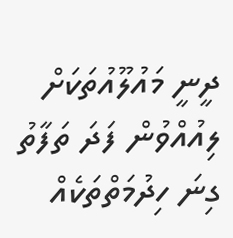ދީނީ މައުލޫއުތަކަށް ލިއުއްވުން ފަދަ ތަފާތު ގިނަ ހިދުމަތްތަކެއް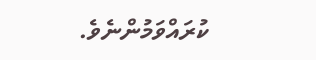ކުރައްވަމުންނެވެ.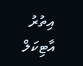އިތުރު އާޓިކަލް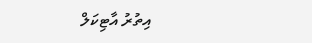އިތުރު އާޓިކަލް